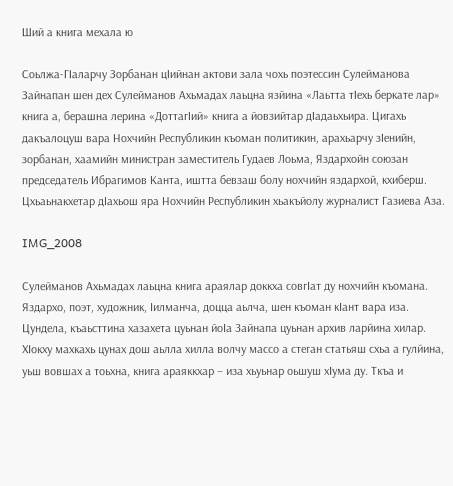Ший а книга мехала ю

Соьлжа-ГIаларчу Зорбанан цIийнан актови зала чохь поэтессин Сулейманова Зайнапан шен дех Сулейманов Ахьмадах лаьцна язйина «Лаьтта тIехь беркате лар» книга а, берашна лерина «ДоттагIий» книга а йовзийтар дIадаьхьира. Цигахь дакъалоцуш вара Нохчийн Республикин къоман политикин, арахьарчу зIенийн, зорбанан, хаамийн министран заместитель Гудаев Лоьма, Яздархойн союзан председатель Ибрагимов Канта, иштта бевзаш болу нохчийн яздархой, кхиберш. Цхьаьнакхетар дIахьош яра Нохчийн Республикин хьакъйолу журналист Газиева Аза.

IMG_2008

Сулейманов Ахьмадах лаьцна книга араялар доккха совгIат ду нохчийн къомана. Яздархо, поэт, художник, Iилманча, доцца аьлча, шен къоман кIант вара иза. Цундела, къаьсттина хазахета цуьнан йоIа Зайнапа цуьнан архив ларйина хилар. ХIокху махкахь цунах дош аьлла хилла волчу массо а стеган статьяш схьа а гулйина, уьш вовшах а тоьхна, книга араяккхар – иза хьуьнар оьшуш хIума ду. Ткъа и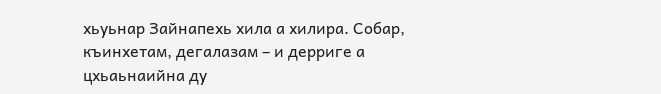хьуьнар Зайнапехь хила а хилира. Собар, къинхетам, дегалазам – и дерриге а цхьаьнаийна ду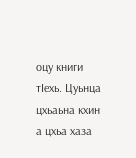оцу книги тIехь. Цуьнца цхьаьна кхин а цхьа хаза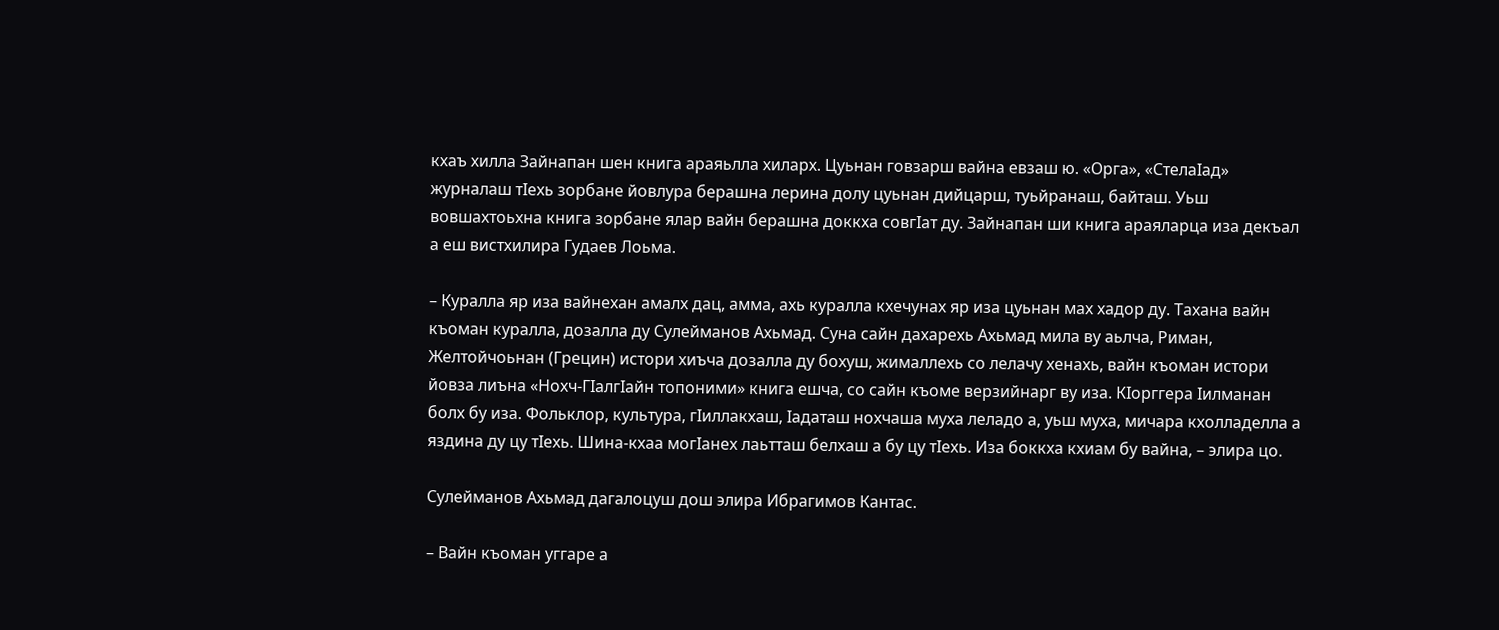кхаъ хилла Зайнапан шен книга араяьлла хиларх. Цуьнан говзарш вайна евзаш ю. «Орга», «СтелаIад» журналаш тIехь зорбане йовлура берашна лерина долу цуьнан дийцарш, туьйранаш, байташ. Уьш вовшахтоьхна книга зорбане ялар вайн берашна доккха совгIат ду. Зайнапан ши книга араяларца иза декъал а еш вистхилира Гудаев Лоьма.

– Куралла яр иза вайнехан амалх дац, амма, ахь куралла кхечунах яр иза цуьнан мах хадор ду. Тахана вайн къоман куралла, дозалла ду Сулейманов Ахьмад. Суна сайн дахарехь Ахьмад мила ву аьлча, Риман, Желтойчоьнан (Грецин) истори хиъча дозалла ду бохуш, жималлехь со лелачу хенахь, вайн къоман истори йовза лиъна «Нохч-ГIалгIайн топоними» книга ешча, со сайн къоме верзийнарг ву иза. КIорггера Iилманан болх бу иза. Фольклор, культура, гIиллакхаш, Iадаташ нохчаша муха леладо а, уьш муха, мичара кхолладелла а яздина ду цу тIехь. Шина-кхаа могIанех лаьтташ белхаш а бу цу тIехь. Иза боккха кхиам бу вайна, – элира цо.

Сулейманов Ахьмад дагалоцуш дош элира Ибрагимов Кантас.

– Вайн къоман уггаре а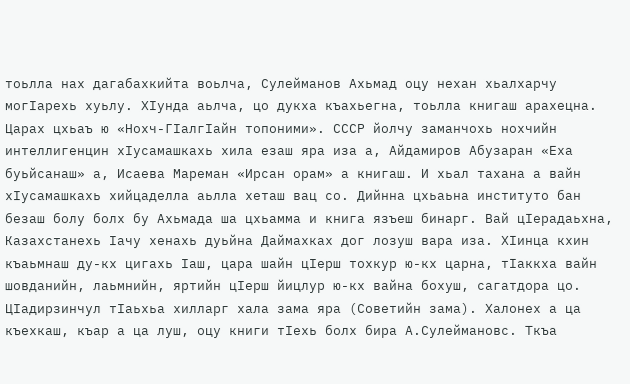тоьлла нах дагабахкийта воьлча, Сулейманов Ахьмад оцу нехан хьалхарчу могIарехь хуьлу. ХIунда аьлча, цо дукха къахьегна, тоьлла книгаш арахецна. Царах цхьаъ ю «Нохч-ГIалгIайн топоними». СССР йолчу заманчохь нохчийн интеллигенцин хIусамашкахь хила езаш яра иза а, Айдамиров Абузаран «Еха буьйсанаш» а, Исаева Мареман «Ирсан орам» а книгаш. И хьал тахана а вайн хIусамашкахь хийцаделла аьлла хеташ вац со. Дийнна цхьаьна институто бан безаш болу болх бу Ахьмада ша цхьамма и книга язъеш бинарг. Вай цIерадаьхна, Казахстанехь Iачу хенахь дуьйна Даймахках дог лозуш вара иза. ХIинца кхин къаьмнаш ду-кх цигахь Iаш, цара шайн цIерш тохкур ю-кх царна, тIаккха вайн шовданийн, лаьмнийн, яртийн цIерш йицлур ю-кх вайна бохуш, сагатдора цо. ЦIадирзинчул тIаьхьа хилларг хала зама яра (Советийн зама). Халонех а ца къехкаш, къар а ца луш, оцу книги тIехь болх бира А.Сулеймановс. Ткъа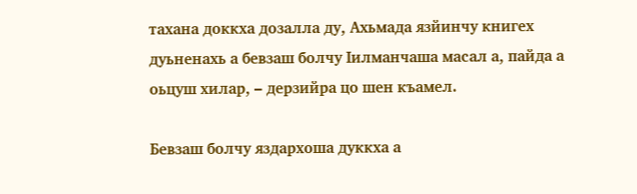тахана доккха дозалла ду, Ахьмада язйинчу книгех дуьненахь а бевзаш болчу Iилманчаша масал а, пайда а оьцуш хилар, – дерзийра цо шен къамел.

Бевзаш болчу яздархоша дуккха а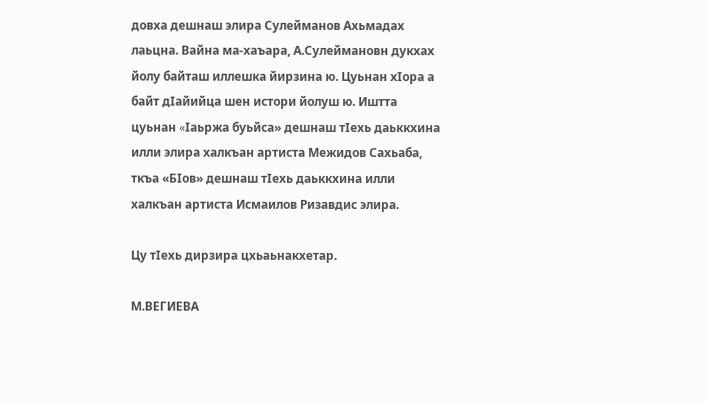довха дешнаш элира Сулейманов Ахьмадах лаьцна. Вайна ма-хаъара, А.Сулеймановн дукхах йолу байташ иллешка йирзина ю. Цуьнан хIора а байт дIайийца шен истори йолуш ю. Иштта цуьнан «Iаьржа буьйса» дешнаш тIехь даьккхина илли элира халкъан артиста Межидов Сахьаба, ткъа «БIов» дешнаш тIехь даьккхина илли халкъан артиста Исмаилов Ризавдис элира.

Цу тIехь дирзира цхьаьнакхетар.

М.ВЕГИЕВА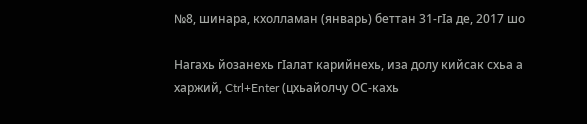№8, шинара, кхолламан (январь) беттан 31-гIа де, 2017 шо

Нагахь йозанехь гIалат карийнехь, иза долу кийсак схьа а харжий, Ctrl+Enter (цхьайолчу ОС-кахь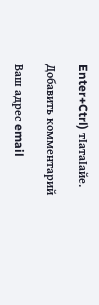Enter+Ctrl) тIатаIайе.

Добавить комментарий

Ваш адрес email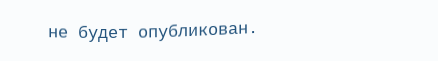не будет опубликован.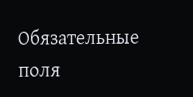Обязательные поля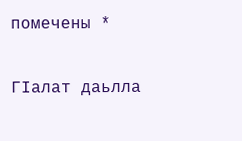помечены *

ГIалат даьлла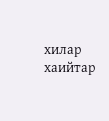хилар хаийтар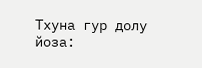Тхуна гур долу йоза: